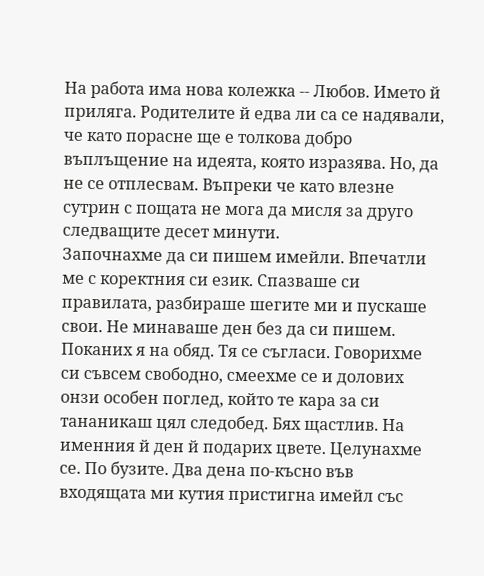На работа има нова колежка -- Любов. Името й приляга. Родителите й едва ли са се надявали, че като порасне ще е толкова добро въплъщение на идеята, която изразява. Но, да не се отплесвам. Въпреки че като влезне сутрин с пощата не мога да мисля за друго следващите десет минути.
Започнахме да си пишем имейли. Впечатли ме с коректния си език. Спазваше си правилата, разбираше шегите ми и пускаше свои. Не минаваше ден без да си пишем. Поканих я на обяд. Тя се съгласи. Говорихме си съвсем свободно, смеехме се и долових онзи особен поглед, който те кара за си тананикаш цял следобед. Бях щастлив. На именния й ден й подарих цвете. Целунахме се. По бузите. Два дена по-късно във входящата ми кутия пристигна имейл със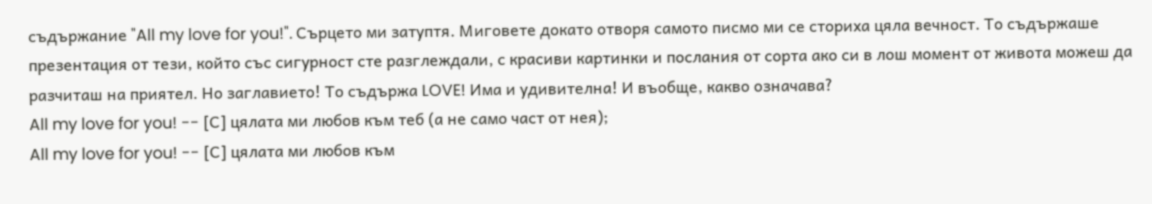съдържание "All my love for you!". Сърцето ми затуптя. Миговете докато отворя самото писмо ми се сториха цяла вечност. То съдържаше презентация от тези, който със сигурност сте разглеждали, с красиви картинки и послания от сорта ако си в лош момент от живота можеш да разчиташ на приятел. Но заглавието! То съдържа LOVE! Има и удивителна! И въобще, какво означава?
All my love for you! -- [С] цялата ми любов към теб (а не само част от нея);
All my love for you! -- [С] цялата ми любов към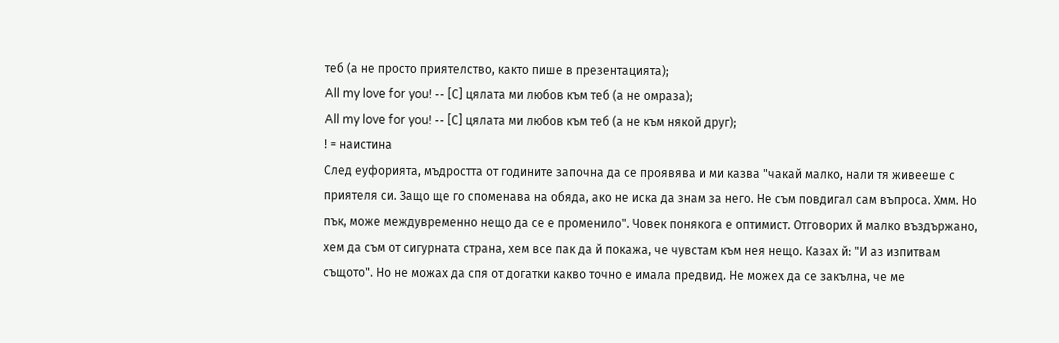теб (а не просто приятелство, както пише в презентацията);
All my love for you! -- [С] цялата ми любов към теб (а не омраза);
All my love for you! -- [С] цялата ми любов към теб (а не към някой друг);
! = наистина
След еуфорията, мъдростта от годините започна да се проявява и ми казва "чакай малко, нали тя живееше с приятеля си. Защо ще го споменава на обяда, ако не иска да знам за него. Не съм повдигал сам въпроса. Хмм. Но пък, може междувременно нещо да се е променило". Човек понякога е оптимист. Отговорих й малко въздържано, хем да съм от сигурната страна, хем все пак да й покажа, че чувстам към нея нещо. Казах й: "И аз изпитвам същото". Но не можах да спя от догатки какво точно е имала предвид. Не можех да се закълна, че ме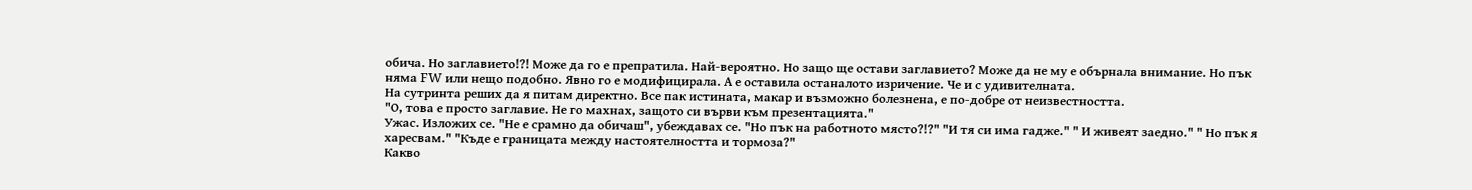обича. Но заглавието!?! Може да го е препратила. Най-вероятно. Но защо ще остави заглавието? Може да не му е обърнала внимание. Но пък няма FW или нещо подобно. Явно го е модифицирала. А е оставила останалото изричение. Че и с удивителната.
На сутринта реших да я питам директно. Все пак истината, макар и възможно болезнена, е по-добре от неизвестността.
"О, това е просто заглавие. Не го махнах, защото си върви към презентацията."
Ужас. Изложих се. "Не е срамно да обичаш", убеждавах се. "Но пък на работното място?!?" "И тя си има гадже." " И живеят заедно." " Но пък я харесвам." "Къде е границата между настоятелността и тормоза?"
Какво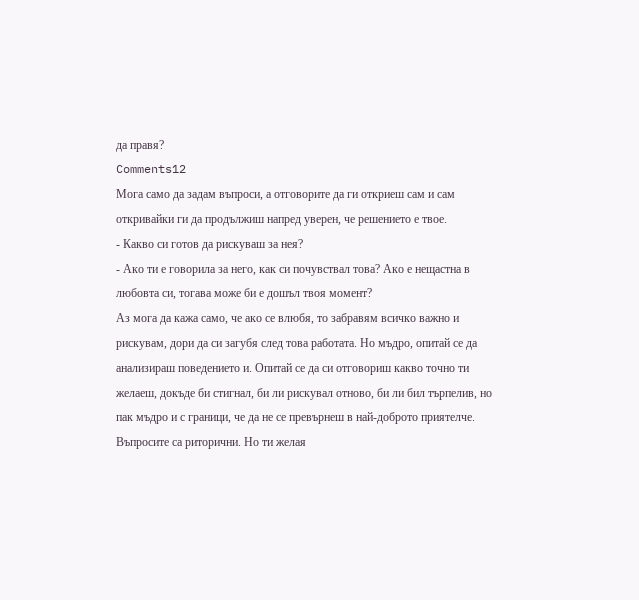да правя?
Comments12
Мога само да задам въпроси, а отговорите да ги откриеш сам и сам откривайки ги да продължиш напред уверен, че решението е твое.
- Какво си готов да рискуваш за нея?
- Ако ти е говорила за него, как си почувствал това? Ако е нещастна в любовта си, тогава може би е дошъл твоя момент?
Аз мога да кажа само, че ако се влюбя, то забравям всичко важно и рискувам, дори да си загубя след това работата. Но мъдро, опитай се да анализираш поведението и. Опитай се да си отговориш какво точно ти желаеш, докъде би стигнал, би ли рискувал отново, би ли бил търпелив, но пак мъдро и с граници, че да не се превърнеш в най-доброто приятелче.
Въпросите са риторични. Но ти желая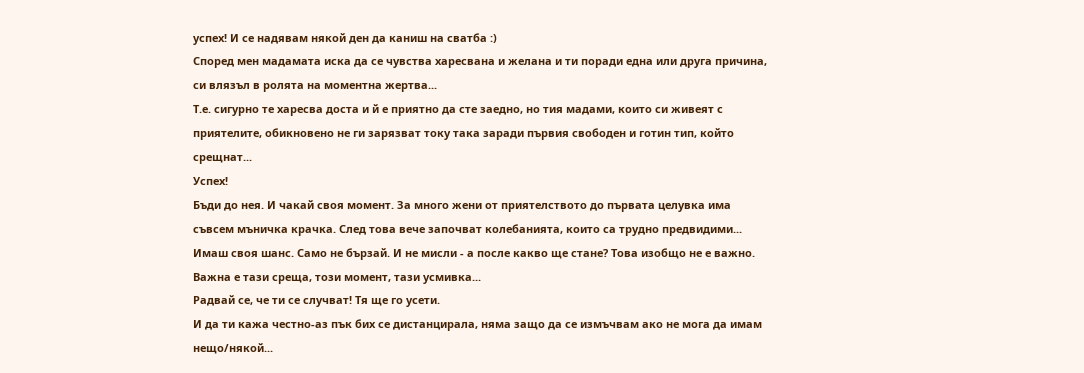успех! И се надявам някой ден да каниш на сватба :)
Според мен мадамата иска да се чувства харесвана и желана и ти поради една или друга причина, си влязъл в ролята на моментна жертва...
Т.е. сигурно те харесва доста и й е приятно да сте заедно, но тия мадами, които си живеят с приятелите, обикновено не ги зарязват току така заради първия свободен и готин тип, който срещнат...
Успех!
Бъди до нея. И чакай своя момент. За много жени от приятелството до първата целувка има съвсем мъничка крачка. След това вече започват колебанията, които са трудно предвидими...
Имаш своя шанс. Само не бързай. И не мисли - а после какво ще стане? Това изобщо не е важно. Важна е тази среща, този момент, тази усмивка...
Радвай се, че ти се случват! Тя ще го усети.
И да ти кажа честно-аз пък бих се дистанцирала, няма защо да се измъчвам ако не мога да имам нещо/някой...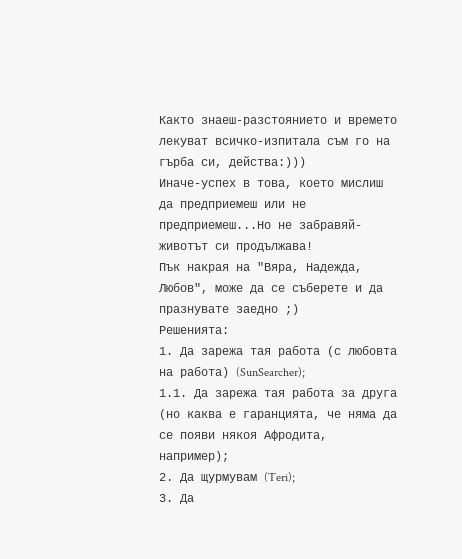Както знаеш-разстоянието и времето лекуват всичко-изпитала съм го на гърба си, действа:)))
Иначе-успех в това, което мислиш да предприемеш или не предприемеш...Но не забравяй-животът си продължава!
Пък накрая на "Вяра, Надежда, Любов", може да се съберете и да празнувате заедно ;)
Решенията:
1. Да зарежа тая работа (с любовта на работа) (SunSearcher);
1.1. Да зарежа тая работа за друга (но каква е гаранцията, че няма да се появи някоя Афродита, например);
2. Да щурмувам (Teri);
3. Да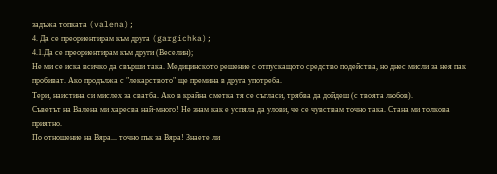задъжа топката (valena);
4. Да се преориентирам към друга (gargichka);
4.1.Да се преориентирам към други (Веселин);
Не ми се иска всичко да свърши така. Медицинското решение с отпускащото средство подейства, но днес мисли за нея пак пробиват. Ако продължа с "лекарството" ще премина в друга употреба.
Тери, наистина си мислех за сватба. Ако в крайна сметка тя се съгласи, трябва да дойдеш (с твоята любов).
Съветът на Валена ми харесва най-много! Не знам как е успяла да улови, че се чувствам точно така. Стана ми толкова приятно.
По отношение на Вяра... точно пък за Вяра! Знаете ли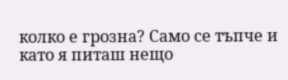колко е грозна? Само се тъпче и като я питаш нещо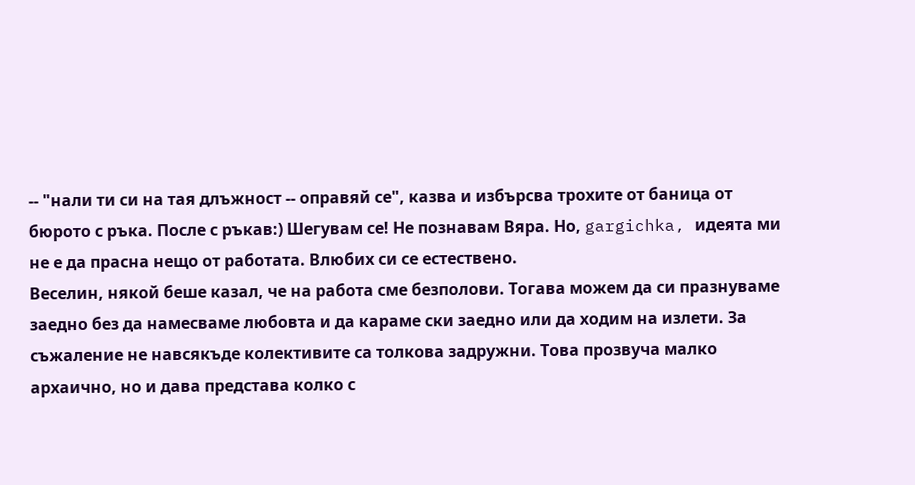-- "нали ти си на тая длъжност -- оправяй се", казва и избърсва трохите от баница от бюрото с ръка. После с ръкав:) Шегувам се! Не познавам Вяра. Но, gargichka, идеята ми не е да прасна нещо от работата. Влюбих си се естествено.
Веселин, някой беше казал, че на работа сме безполови. Тогава можем да си празнуваме заедно без да намесваме любовта и да караме ски заедно или да ходим на излети. За съжаление не навсякъде колективите са толкова задружни. Това прозвуча малко архаично, но и дава представа колко с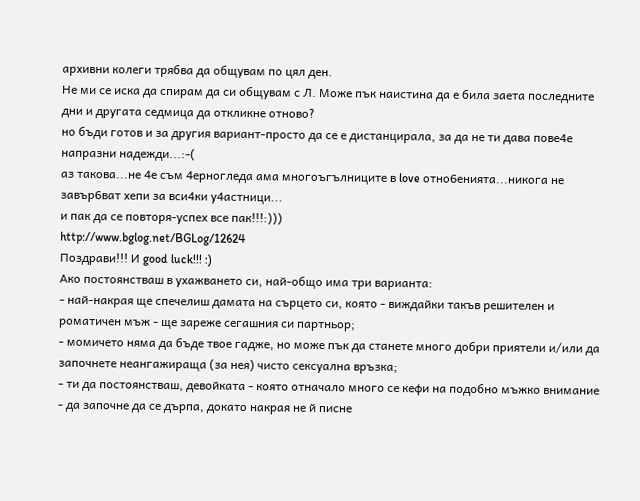архивни колеги трябва да общувам по цял ден.
Не ми се иска да спирам да си общувам с Л. Може пък наистина да е била заета последните дни и другата седмица да откликне отново?
но бъди готов и за другия вариант-просто да се е дистанцирала, за да не ти дава пове4е напразни надежди...:-(
аз такова...не 4е съм 4ерногледа ама многоъгълниците в love отно6енията...никога не завър6ват хепи за вси4ки у4астници...
и пак да се повторя-успех все пак!!!:)))
http://www.bglog.net/BGLog/12624
Поздрави!!! И good luck!!! :)
Ако постоянстваш в ухажването си, най-общо има три варианта:
- най-накрая ще спечелиш дамата на сърцето си, която - виждайки такъв решителен и роматичен мъж - ще зареже сегашния си партньор;
- момичето няма да бъде твое гадже, но може пък да станете много добри приятели и/или да започнете неангажираща (за нея) чисто сексуална връзка;
- ти да постоянстваш, девойката - която отначало много се кефи на подобно мъжко внимание - да започне да се дърпа, докато накрая не й писне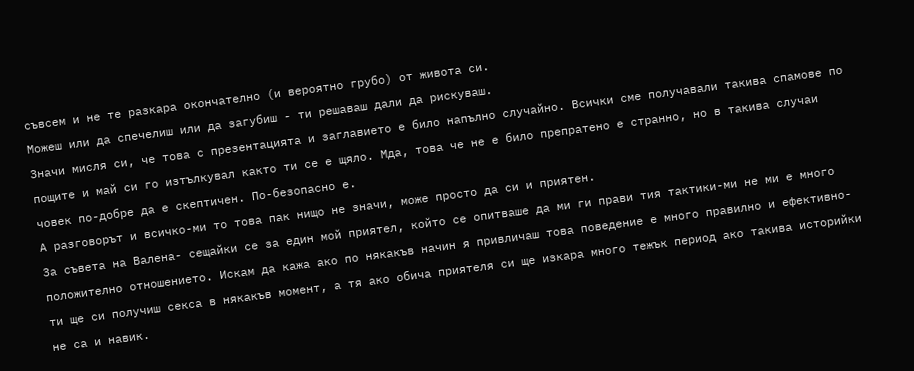съвсем и не те разкара окончателно (и вероятно грубо) от живота си.
Можеш или да спечелиш или да загубиш - ти решаваш дали да рискуваш.
Значи мисля си, че това с презентацията и заглавието е било напълно случайно. Всички сме получавали такива спамове по пощите и май си го изтълкувал както ти се е щяло. Мда, това че не е било препратено е странно, но в такива случаи човек по-добре да е скептичен. По-безопасно е.
А разговорът и всичко-ми то това пак нищо не значи, може просто да си и приятен.
За съвета на Валена- сещайки се за един мой приятел, който се опитваше да ми ги прави тия тактики-ми не ми е много положително отношението. Искам да кажа ако по някакъв начин я привличаш това поведение е много правилно и ефективно- ти ще си получиш секса в някакъв момент, а тя ако обича приятеля си ще изкара много тежък период ако такива историйки не са и навик.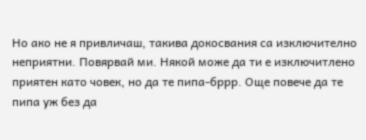Но ако не я привличаш, такива докосвания са изключително неприятни. Повярвай ми. Някой може да ти е изключитлено приятен като човек, но да те пипа-бррр. Още повече да те пипа уж без да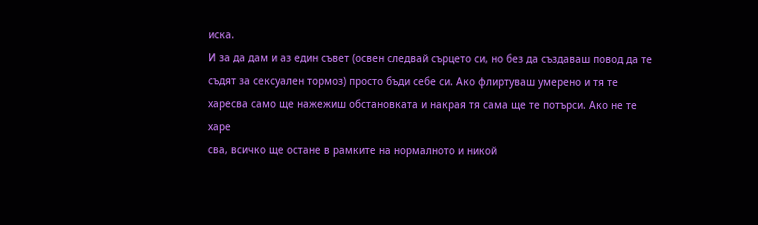иска.
И за да дам и аз един съвет (освен следвай сърцето си, но без да създаваш повод да те съдят за сексуален тормоз) просто бъди себе си. Ако флиртуваш умерено и тя те харесва само ще нажежиш обстановката и накрая тя сама ще те потърси. Ако не те харе
сва, всичко ще остане в рамките на нормалното и никой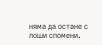няма да остане с лоши спомени.